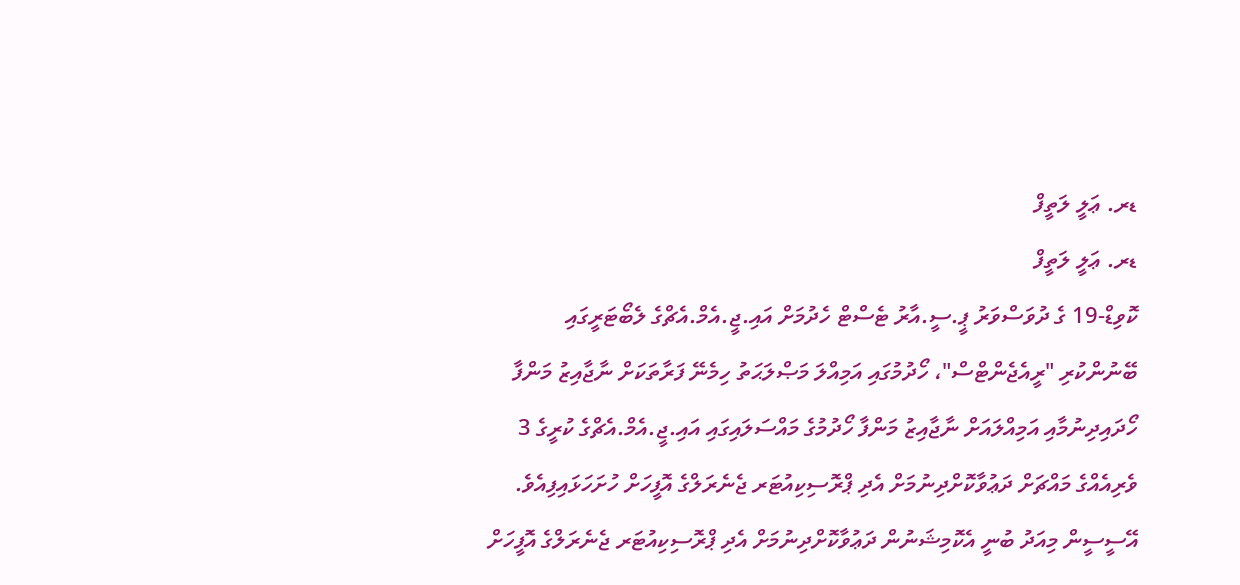ޑރ. ޢަލީ ލަތީފް
ޑރ. ޢަލީ ލަތީފް
ކޮވިޑް-19 ގެ ދުވަސްވަރު ޕީ.ސީ.އާރު ޓެސްޓް ހެދުމަށް އައި.ޖީ.އެމް.އެޗްގެ ލެބޯޓަރީގައި ބޭނުންކުރި "ރީއެޖެންޓްސް"، ހޯދުމުގައި އަމިއްލަ މަޞްލަޙަތު ހިމެނޭ ފަރާތަކަށް ނާޖާއިޒު މަންފާ ހޯދައިދިނުމާއި އަމިއްލައަށް ނާޖާއިޒު މަންފާ ހޯދުމުގެ މައްސަލައިގައި އައި.ޖީ.އެމް.އެޗްގެ ކުރީގެ 3 ވެރިއެއްގެ މައްޗަށް ދަޢުވާކޮށްދިނުމަށް އެދި ޕްރޮސިކިއުޓަރ ޖެނެރަލްގެ އޮފީހަށް ހުށަހަޅައިފިއެވެ.
އޭސީސީން މިއަދު ބުނީ އެކޮމިޝަނުން ދަޢުވާކޮށްދިނުމަށް އެދި ޕްރޮސިކިއުޓަރ ޖެނެރަލްގެ އޮފީހަށް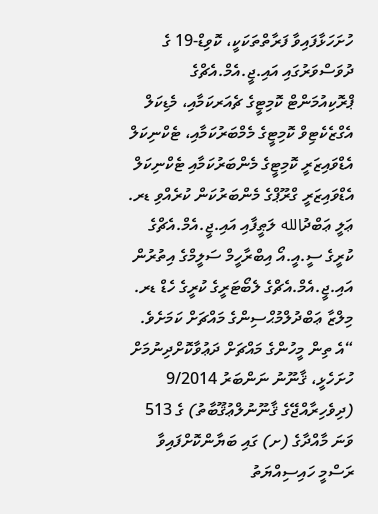ހުށަހަޅާފައިވާ ފަރާތްތަކަކީ، ކޮވިޑް-19 ގެ ދުވަސްވަރުގައި އައި.ޖީ.އެމް.އެޗްގެ ޕްރޮކިއުމަންޓް ކޮމިޓީގެ ޗެއަރކަމާއި، މެޑިކަލް އެގްޒެކެޓިވް ކޮމިޓީގެ މެމްބަރުކަމާއި، ޓެކްނިކަލް އެޑްވައިޒަރީ ކޮމިޓީގެ މެންބަރުކަމާއި ޓެކްނިކަލް އެޑްވައިޒަރީ ގްރޫޕްގެ މެންބަރުކަން ކުރެއްވި ޑރ. ޢަލީ ޢަބްދުالله ލަޠީފާއި އައި.ޖީ.އެމް.އެޗްގެ ކުރީގެ ސީ.އީ.އޯ އިބްރާހީމް ސަލީމްގެ އިތުރުން އައި.ޖީ.އެމް.އެޗްގެ ލެބޯޓަރީގެ ކުރީގެ ހެޑް ޑރ. މިލްޒާ ޢަބްދުލްމުޙްސިންގެ މައްޗަށް ކަމަށެވެ.
“އެ ތިން މީހުންގެ މައްޗަށް ދަޢުވާކޮށްދިނުމަށް ހުށަހެޅީ، ޤާނޫނު ނަންބަރު 9/2014 (ދިވެހިރާއްޖޭގެ ޤާނޫނުލްޢުޤޫބާތު) ގެ 513 ވަނަ މާއްދާގެ (ށ) ގައި ބަޔާންކޮށްފައިވާ ރަސްމީ ހައިސިއްޔަތު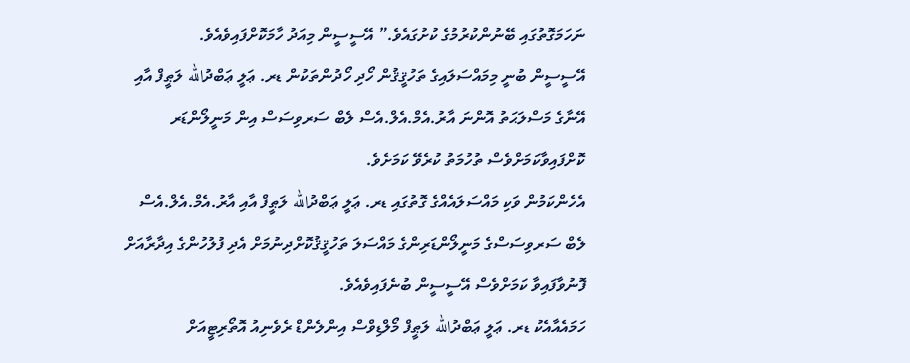ނަހަމަގޮތުގައި ބޭނުންކުރުމުގެ ކުށުގައެވެ.” އޭސީސީން މިއަދު ހާމަކޮށްފައިވެއެވެ.
އޭސީސީން ބުނީ މިމައްސަލައިގެ ތަހުޤީޤުން ހޯދި ހޯދުންތަކުން ޑރ. ޢަލީ ޢަބްދުالله ލަޠީފް އާއި އޭނާގެ މަސްލަޙަތު އޮންނަ އާރު.އެމް.އެލް.އެސް ލެބް ސަރވިސަސް އިން މަނީލޯންޑަރ ކޮށްފައިވާކަމަށްވެސް ތުހުމަތު ކުރެވޭ ކަމަށެވެ.
އެހެންކަމުން ވަކި މައްސަލައެއްގެ ގޮތުގައި ޑރ. ޢަލީ ޢަބްދުالله ލަޠީފް އާއި އާރު.އެމް.އެލް.އެސް ލެބް ސަރވިސަސްގެ މަނީލޯންޑަރިންގެ މައްސަލަ ތަހުޤީޤުކޮށްދިނުމަށް އެދި ފުލުހުންގެ އިދާރާއަށް ފޮނުވާފައިވާ ކަމަށްވެސް އޭސީސީން ބުނެފައިވެއެވެ.
ހަމައެއާއެކު ޑރ. ޢަލީ ޢަބްދުالله ލަޠީފް މޯލްޑިވްސް އިންލެންޑް ރެވެނިއު އޮތޯރިޓީއަށް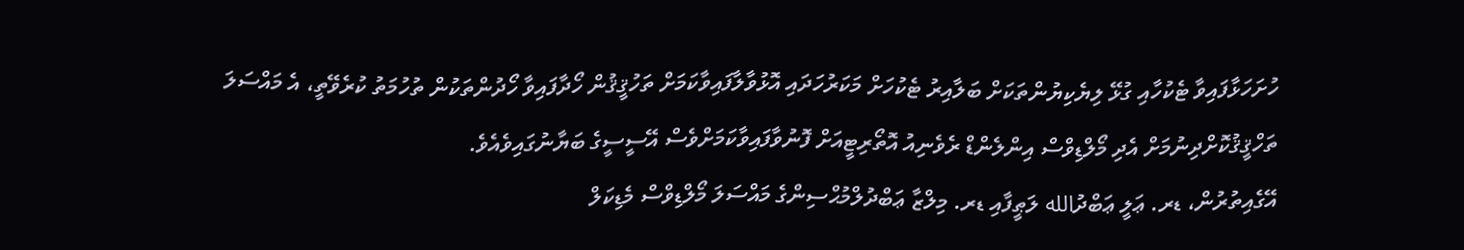ހުށަހަޅާފައިވާ ޓެކުހާއި ގުޅޭ ލިޔެކިޔުންތަކަށް ބަލާއިރު ޓެކުހަށް މަކަރުހަދައި އޮޅުވާލާފައިވާކަމަށް ތަހުޤީޤުން ހޯދާފައިވާ ހޯދުންތަކުން ތުހުމަތު ކުރެވޭތީ، އެ މައްސަލަ ތަހްޤީޤުކޮށްދިނުމަށް އެދި މޯލްޑިވްސް އިންލެންޑް ރެވެނިއު އޮތޯރިޓީއަށް ފޮނުވާފައިވާކަމަށްވެސް އޭސީސީގެ ބަޔާނުގައިވެއެވެ.
އޭގެއިތުރުން، ޑރ. ޢަލީ ޢަބްދުالله ލަޠީފާއި ޑރ. މިލްޒާ ޢަބްދުލްމުޙްސިންގެ މައްސަލަ މޯލްޑިވްސް މެޑިކަލް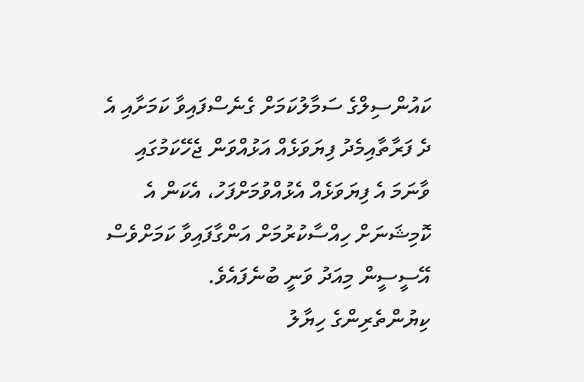ކައުންސިލްގެ ސަމާލުކަމަށް ގެނެސްފައިވާ ކަމަށާއި އެ ދެ ފަރާތާއިމެދު ފިޔަވަޅެއް އަޅުއްވަން ޖެހޭކަމުގައި ވާނަމަ އެ ފިޔަވަޅެއް އެޅުއްވުމަށްފަހު، އެކަން އެ ކޮމިޝަނަށް ހިއްސާކުރުމަށް އަންގާފައިވާ ކަމަށްވެސް އޭސީސީން މިއަދު ވަނީ ބުނެފައެވެ.
ކިޔުންތެރިންގެ ހިޔާލު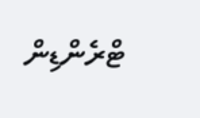ޓްރެންޑިން